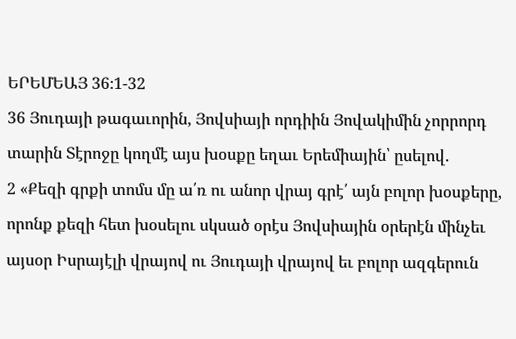ԵՐԵՄԵԱՅ 36։1-32
36 Յուդայի թագաւորին, Յովսիայի որդիին Յովակիմին չորրորդ տարին Տէրոջը կողմէ այս խօսքը եղաւ Երեմիային՝ ըսելով.
2 «Քեզի գրքի տոմս մը ա՛ռ ու անոր վրայ գրէ՛ այն բոլոր խօսքերը, որոնք քեզի հետ խօսելու սկսած օրէս Յովսիային օրերէն մինչեւ այսօր Իսրայէլի վրայով ու Յուդայի վրայով եւ բոլոր ազգերուն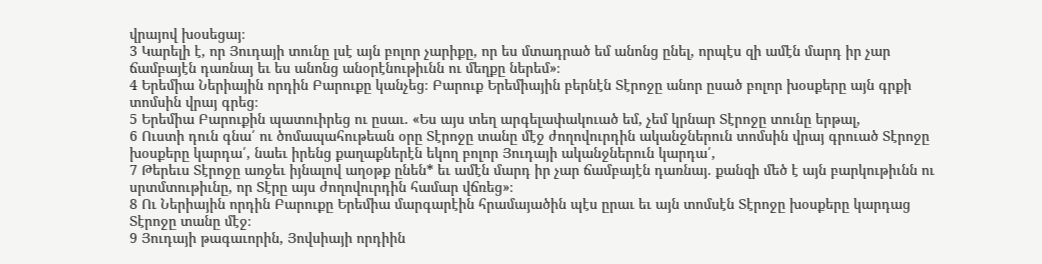վրայով խօսեցայ։
3 Կարելի է, որ Յուդայի տունը լսէ այն բոլոր չարիքը, որ ես մտադրած եմ անոնց ընել, որպէս զի ամէն մարդ իր չար ճամբայէն դառնայ եւ ես անոնց անօրէնութիւնն ու մեղքը ներեմ»։
4 Երեմիա Ներիային որդին Բարուքը կանչեց։ Բարուք Երեմիային բերնէն Տէրոջը անոր ըսած բոլոր խօսքերը այն գրքի տոմսին վրայ գրեց։
5 Երեմիա Բարուքին պատուիրեց ու ըսաւ. «Ես այս տեղ արգելափակուած եմ, չեմ կրնար Տէրոջը տունը երթալ,
6 Ուստի դուն գնա՛ ու ծոմապահութեան օրը Տէրոջը տանը մէջ ժողովուրդին ականջներուն տոմսին վրայ գրուած Տէրոջը խօսքերը կարդա՛, նաեւ իրենց քաղաքներէն եկող բոլոր Յուդայի ականջներուն կարդա՛,
7 Թերեւս Տէրոջը առջեւ իյնալով աղօթք ընեն* եւ ամէն մարդ իր չար ճամբայէն դառնայ. քանզի մեծ է այն բարկութիւնն ու սրտմտութիւնը, որ Տէրը այս ժողովուրդին համար վճռեց»։
8 Ու Ներիային որդին Բարուքը Երեմիա մարգարէին հրամայածին պէս ըրաւ եւ այն տոմսէն Տէրոջը խօսքերը կարդաց Տէրոջը տանը մէջ։
9 Յուդայի թագաւորին, Յովսիայի որդիին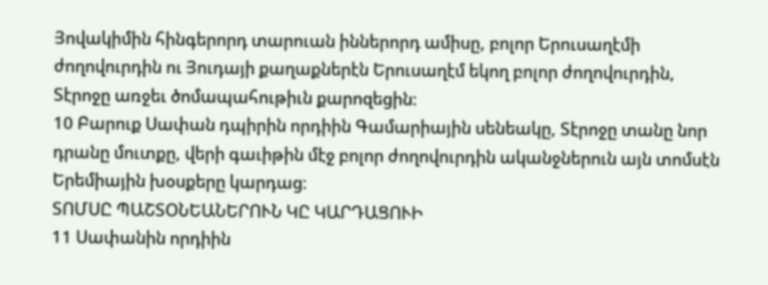Յովակիմին հինգերորդ տարուան իններորդ ամիսը, բոլոր Երուսաղէմի ժողովուրդին ու Յուդայի քաղաքներէն Երուսաղէմ եկող բոլոր ժողովուրդին, Տէրոջը առջեւ ծոմապահութիւն քարոզեցին։
10 Բարուք Սափան դպիրին որդիին Գամարիային սենեակը, Տէրոջը տանը նոր դրանը մուտքը, վերի գաւիթին մէջ բոլոր ժողովուրդին ականջներուն այն տոմսէն Երեմիային խօսքերը կարդաց։
ՏՈՄՍԸ ՊԱՇՏՕՆԵԱՆԵՐՈՒՆ ԿԸ ԿԱՐԴԱՑՈՒԻ
11 Սափանին որդիին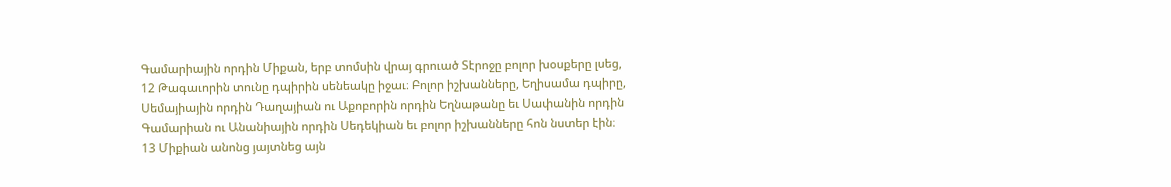Գամարիային որդին Միքան, երբ տոմսին վրայ գրուած Տէրոջը բոլոր խօսքերը լսեց,
12 Թագաւորին տունը դպիրին սենեակը իջաւ։ Բոլոր իշխանները, Եղիսամա դպիրը, Սեմայիային որդին Դաղայիան ու Աքոբորին որդին Եղնաթանը եւ Սափանին որդին Գամարիան ու Անանիային որդին Սեդեկիան եւ բոլոր իշխանները հոն նստեր էին։
13 Միքիան անոնց յայտնեց այն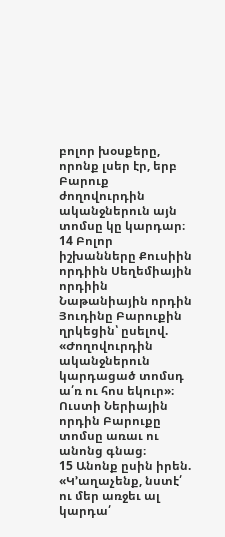բոլոր խօսքերը, որոնք լսեր էր, երբ Բարուք ժողովուրդին ականջներուն այն տոմսը կը կարդար։
14 Բոլոր իշխանները Քուսիին որդիին Սեղեմիային որդիին Նաթանիային որդին Յուդինը Բարուքին ղրկեցին՝ ըսելով. «Ժողովուրդին ականջներուն կարդացած տոմսդ ա՛ռ ու հոս եկուր»։ Ուստի Ներիային որդին Բարուքը տոմսը առաւ ու անոնց գնաց։
15 Անոնք ըսին իրեն. «Կ’աղաչենք, նստէ՛ ու մեր առջեւ ալ կարդա՛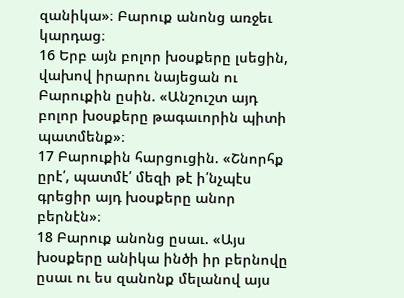զանիկա»։ Բարուք անոնց առջեւ կարդաց։
16 Երբ այն բոլոր խօսքերը լսեցին, վախով իրարու նայեցան ու Բարուքին ըսին. «Անշուշտ այդ բոլոր խօսքերը թագաւորին պիտի պատմենք»։
17 Բարուքին հարցուցին. «Շնորհք ըրէ՛, պատմէ՛ մեզի թէ ի՛նչպէս գրեցիր այդ խօսքերը անոր բերնէն»։
18 Բարուք անոնց ըսաւ. «Այս խօսքերը անիկա ինծի իր բերնովը ըսաւ ու ես զանոնք մելանով այս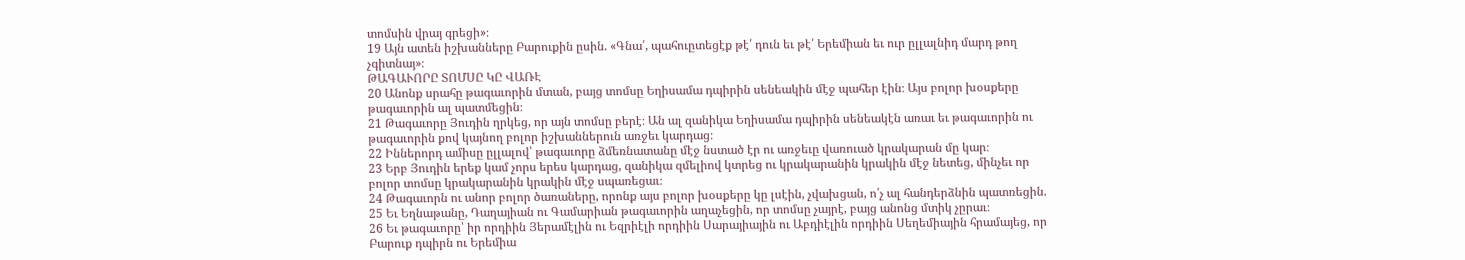տոմսին վրայ գրեցի»։
19 Այն ատեն իշխանները Բարուքին ըսին. «Գնա՛, պահուըտեցէք թէ՛ դուն եւ թէ՛ Երեմիան եւ ուր ըլլալնիդ մարդ թող չգիտնայ»։
ԹԱԳԱՒՈՐԸ ՏՈՄՍԸ ԿԸ ՎԱՌԷ
20 Անոնք սրահը թագաւորին մտան, բայց տոմսը Եղիսամա դպիրին սենեակին մէջ պահեր էին։ Այս բոլոր խօսքերը թագաւորին ալ պատմեցին։
21 Թագաւորը Յուդին ղրկեց, որ այն տոմսը բերէ։ Ան ալ զանիկա Եղիսամա դպիրին սենեակէն առաւ եւ թագաւորին ու թագաւորին քով կայնող բոլոր իշխաններուն առջեւ կարդաց։
22 Իններորդ ամիսը ըլլալով՝ թագաւորը ձմեռնատանը մէջ նստած էր ու առջեւը վառուած կրակարան մը կար։
23 Երբ Յուդին երեք կամ չորս երես կարդաց, զանիկա զմելիով կտրեց ու կրակարանին կրակին մէջ նետեց, մինչեւ որ բոլոր տոմսը կրակարանին կրակին մէջ սպառեցաւ։
24 Թագաւորն ու անոր բոլոր ծառաները, որոնք այս բոլոր խօսքերը կը լսէին, չվախցան, ո՛չ ալ հանդերձնին պատռեցին.
25 Եւ Եղնաթանը, Դաղայիան ու Գամարիան թագաւորին աղաչեցին, որ տոմսը չայրէ, բայց անոնց մտիկ չըրաւ։
26 Եւ թագաւորը՝ իր որդիին Յերամէլին ու Եզրիէլի որդիին Սարայիային ու Աբդիէլին որդիին Սեղեմիային հրամայեց, որ Բարուք դպիրն ու Երեմիա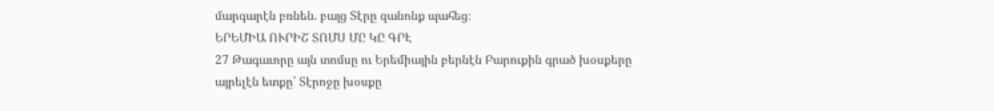մարգարէն բռնեն. բայց Տէրը զանոնք պահեց։
ԵՐԵՄԻԱ ՈՒՐԻՇ ՏՈՄՍ ՄԸ ԿԸ ԳՐԷ
27 Թագաւորը այն տոմսը ու Երեմիային բերնէն Բարուքին գրած խօսքերը այրելէն ետքը՝ Տէրոջը խօսքը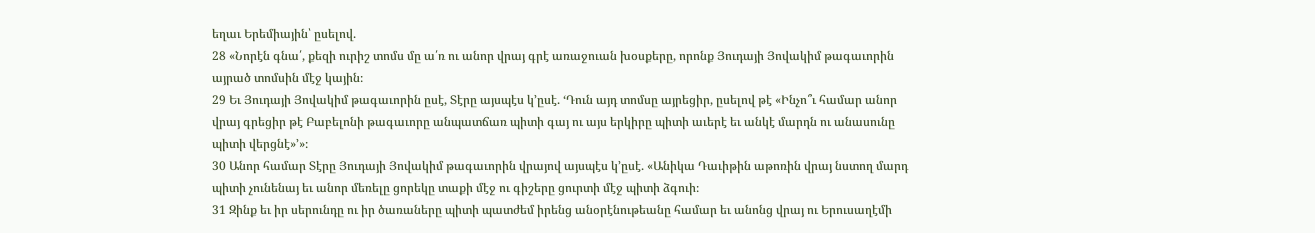եղաւ Երեմիային՝ ըսելով.
28 «Նորէն գնա՛, քեզի ուրիշ տոմս մը ա՛ռ ու անոր վրայ գրէ առաջուան խօսքերը, որոնք Յուդայի Յովակիմ թագաւորին այրած տոմսին մէջ կային։
29 Եւ Յուդայի Յովակիմ թագաւորին ըսէ, Տէրը այսպէս կ’ըսէ. ‘Դուն այդ տոմսը այրեցիր, ըսելով թէ «Ինչո՞ւ համար անոր վրայ գրեցիր թէ Բաբելոնի թագաւորը անպատճառ պիտի գայ ու այս երկիրը պիտի աւերէ եւ անկէ մարդն ու անասունը պիտի վերցնէ»’»։
30 Անոր համար Տէրը Յուդայի Յովակիմ թագաւորին վրայով այսպէս կ’ըսէ. «Անիկա Դաւիթին աթոռին վրայ նստող մարդ պիտի չունենայ եւ անոր մեռելը ցորեկը տաքի մէջ ու գիշերը ցուրտի մէջ պիտի ձգուի։
31 Զինք եւ իր սերունդը ու իր ծառաները պիտի պատժեմ իրենց անօրէնութեանը համար եւ անոնց վրայ ու Երուսաղէմի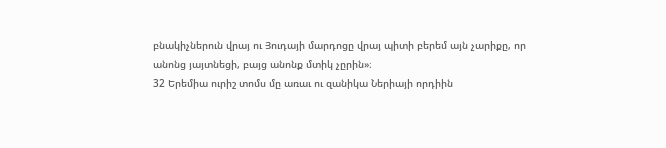բնակիչներուն վրայ ու Յուդայի մարդոցը վրայ պիտի բերեմ այն չարիքը, որ անոնց յայտնեցի, բայց անոնք մտիկ չըրին»։
32 Երեմիա ուրիշ տոմս մը առաւ ու զանիկա Ներիայի որդիին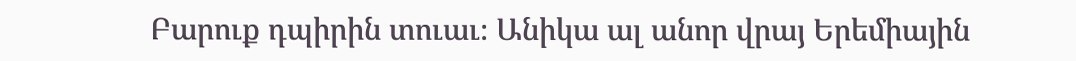Բարուք դպիրին տուաւ։ Անիկա ալ անոր վրայ Երեմիային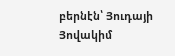բերնէն՝ Յուդայի Յովակիմ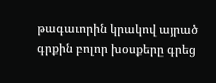թագաւորին կրակով այրած գրքին բոլոր խօսքերը գրեց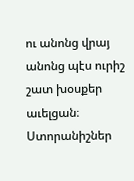ու անոնց վրայ անոնց պէս ուրիշ շատ խօսքեր աւելցան։
Ստորանիշներ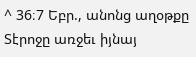^ 36։7 Եբր., անոնց աղօթքը Տէրոջը առջեւ իյնայ